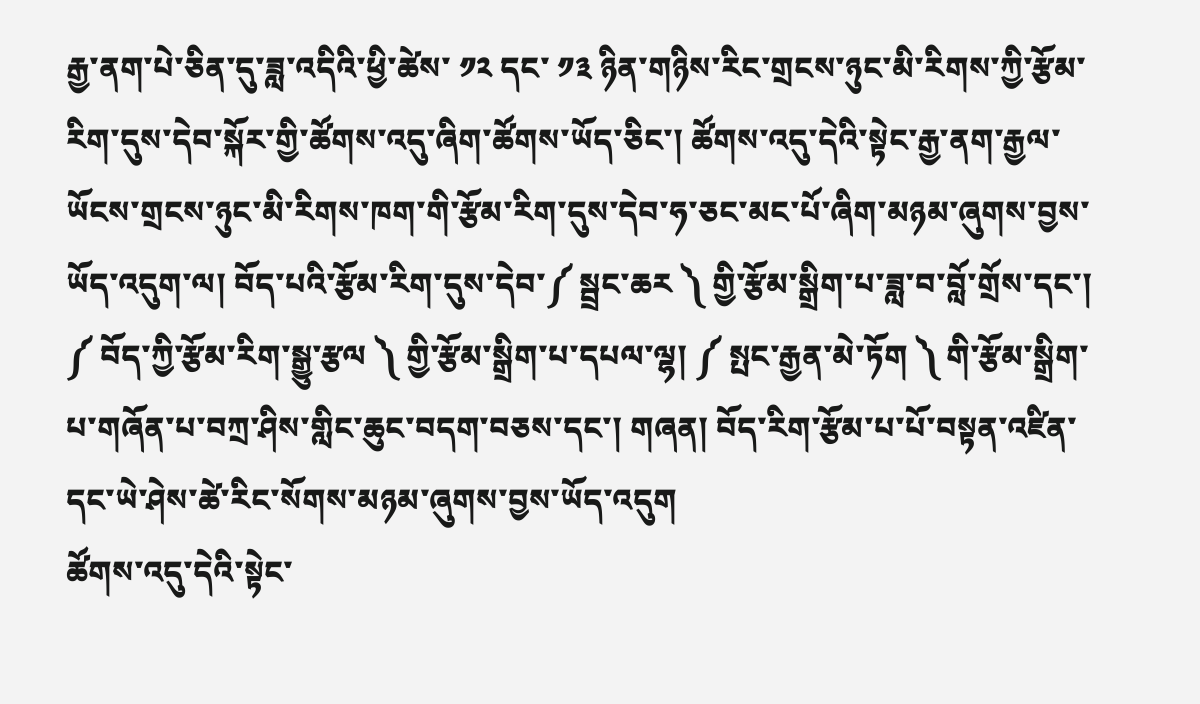རྒྱ་ནག་པེ་ཅིན་དུ་ཟླ་འདིའི་ཕྱི་ཚེས་ ༡༢ དང་ ༡༣ ཉིན་གཉིས་རིང་གྲངས་ཉུང་མི་རིགས་ཀྱི་རྩོམ་རིག་དུས་དེབ་སྐོར་གྱི་ཚོགས་འདུ་ཞིག་ཚོགས་ཡོད་ཅིང་། ཚོགས་འདུ་དེའི་སྟེང་རྒྱ་ནག་རྒྱལ་ཡོངས་གྲངས་ཉུང་མི་རིགས་ཁག་གི་རྩོམ་རིག་དུས་དེབ་ཧ་ཅང་མང་པོ་ཞིག་མཉམ་ཞུགས་བྱས་ཡོད་འདུག་ལ། བོད་པའི་རྩོམ་རིག་དུས་དེབ་༼ སྦྲང་ཆར ༽ གྱི་རྩོམ་སྒྲིག་པ་ཟླ་བ་བློ་གྲོས་དང་། ༼ བོད་ཀྱི་རྩོམ་རིག་སྒྱུ་རྩལ ༽ གྱི་རྩོམ་སྒྲིག་པ་དཔལ་ལྷ། ༼ སྤང་རྒྱན་མེ་ཏོག ༽ གི་རྩོམ་སྒྲིག་པ་གཞོན་པ་བཀྲ་ཤིས་གླིང་ཆུང་བདག་བཅས་དང་། གཞན། བོད་རིག་རྩོམ་པ་པོ་བསྟན་འཛིན་དང་ཡེ་ཤེས་ཚེ་རིང་སོགས་མཉམ་ཞུགས་བྱས་ཡོད་འདུག
ཚོགས་འདུ་དེའི་སྟེང་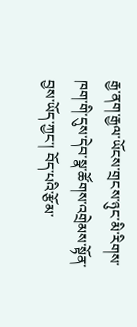རྒྱ་ནག་རྒྱལ་ཡོངས་གྲངས་ཉུང་མི་རིགས་ཁག་གི་དུས་དེབ་སྣ་ཚོགས་འགྲེམས་སྟོན་བྱས་ཡོད་ཀྱང་། བོད་པའི་རྩོམ་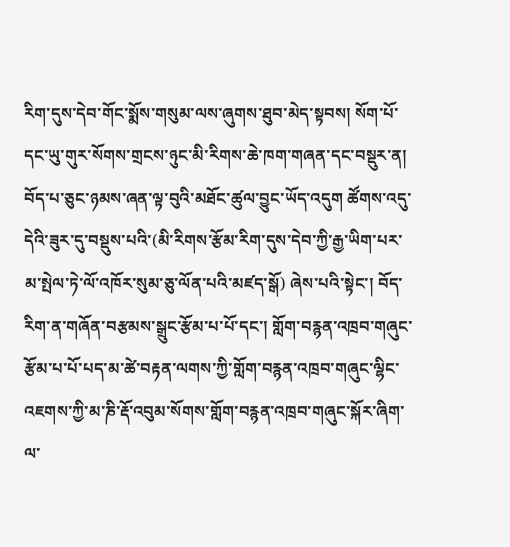རིག་དུས་དེབ་གོང་སྨོས་གསུམ་ལས་ཞུགས་ཐུབ་མེད་སྟབས། སོག་པོ་དང་ཡུ་གུར་སོགས་གྲངས་ཉུང་མི་རིགས་ཆེ་ཁག་གཞན་དང་བསྡུར་ན། བོད་པ་ཅུང་ཉམས་ཞན་ལྟ་བུའི་མཐོང་ཚུལ་བྱུང་ཡོད་འདུག ཚོགས་འདུ་དེའི་ཟུར་དུ་བསྡུས་པའི་(མི་རིགས་རྩོམ་རིག་དུས་དེབ་ཀྱི་རྒྱ་ཡིག་པར་མ་སྤེལ་ཏེ་ལོ་འཁོར་སུམ་ཅུ་ལོན་པའི་མཛད་སྒོ) ཞེས་པའི་སྟེང་། བོད་རིག་ན་གཞོན་བརྩམས་སྒྲུང་རྩོམ་པ་པོ་དང་། གློག་བརྙན་འཁྲབ་གཞུང་རྩོམ་པ་པོ་པད་མ་ཚེ་བརྟན་ལགས་ཀྱི་གློག་བརྙན་འཁྲབ་གཞུང་ལྷིང་འཇགས་ཀྱི་མ་ཎི་རྡོ་འབུམ་སོགས་གློག་བརྙན་འཁྲབ་གཞུང་སྐོར་ཞིག་ལ་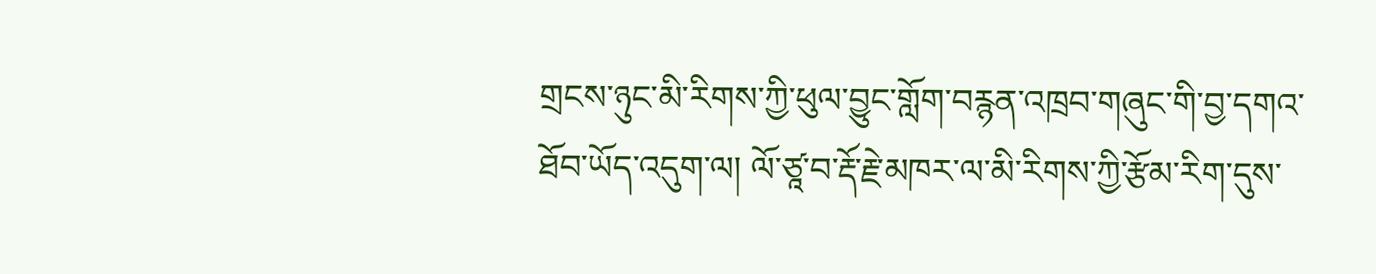གྲངས་ཉུང་མི་རིགས་ཀྱི་ཕུལ་བྱུང་གློག་བརྙན་འཁྲབ་གཞུང་གི་བྱ་དགའ་ཐོབ་ཡོད་འདུག་ལ། ལོ་ཙཱ་བ་རྡོ་རྗེ་མཁར་ལ་མི་རིགས་ཀྱི་རྩོམ་རིག་དུས་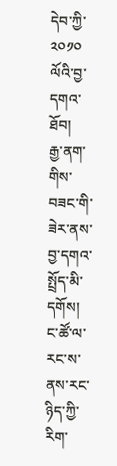དེབ་ཀྱི་ ༢༠༡༠ ལོའི་བྱ་དགའ་ཐོབ།
རྒྱ་ནག་གིས་བཟང་གི་ཟེར་ནས་བྱ་དགའ་སྤྲོད་མི་དགོས། ང་ཚོ་ལ་རང་ས་ནས་རང་ཉིད་ཀྱི་རིག་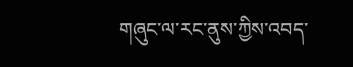གཞུང་ལ་རང་ནུས་ཀྱིས་འབད་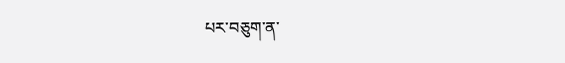པར་བཅུག་ན་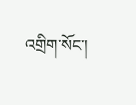འགྲིག་སོང་།